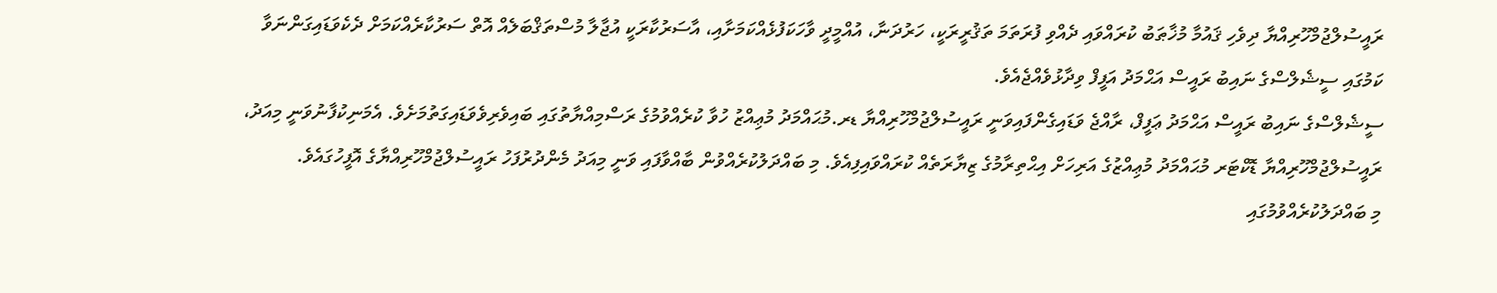ރައީސުލްޖުމްހޫރިއްޔާ ދިވެހި ޤައުމާ މުޚާޠަބު ކުރައްވައި ދެއްވި ފުރަތަމަ ތަޤުރީރަކީ، ހަރުދަނާ، އުއްމީދީ ވާހަކަފުޅެއްކަމަށާއި، އާސަރުކާރަކީ އުޖާލާ މުސްތަޤްބަލެއް އޮތް ސަރުކާރެއްކަމަށް ދެކެވަޑައިގަންނަވާ ކަމުގައި ސީޝެލްސްގެ ނައިބު ރައީސް އަޙްމަދު އަފީފް ވިދާޅުވެއްޖެއެވެ.
ސީޝެލްސްގެ ނައިބު ރައީސް އަޙްމަދު ޢަފީފް، ރާއްޖެ ވަޑައިގެންފައިވަނީ ރައީސުލްޖުމްހޫރިއްޔާ ޑރ.މުޙައްމަދު މުޢިއްޒު ހުވާ ކުރެއްވުމުގެ ރަސްމިއްޔާތުގައި ބައިވެރިވެވަޑައިގަތުމަށެވެ. އެމަނިކުފާނުވަނީ މިއަދު، ރައީސުލްޖުމްހޫރިއްޔާ ޑޮކްޓަރ މުޙައްމަދު މުޢިއްޒުގެ އަރިހަށް އިޙްތިރާމުގެ ޒިޔާރަތެއް ކުރައްވައިފިއެވެ. މި ބައްދަލުކުރެއްވުން ބާއްވާފައި ވަނީ މިއަދު މެންދުރުފަހު ރައީސުލްޖުމްހޫރިއްޔާގެ އޮފީހުގައެވެ.
މި ބައްދަލުކުރެއްވުމުގައި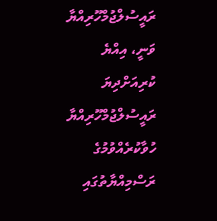ރައީސުލްޖުމްހޫރިއްޔާ ވަނީ، އިއްޔެ ކުރިއަށްދިޔަ ރައީސުލްޖުމްހޫރިއްޔާ ހުވާކުރެއްވުމުގެ ރަސްމިއްޔާތުގައި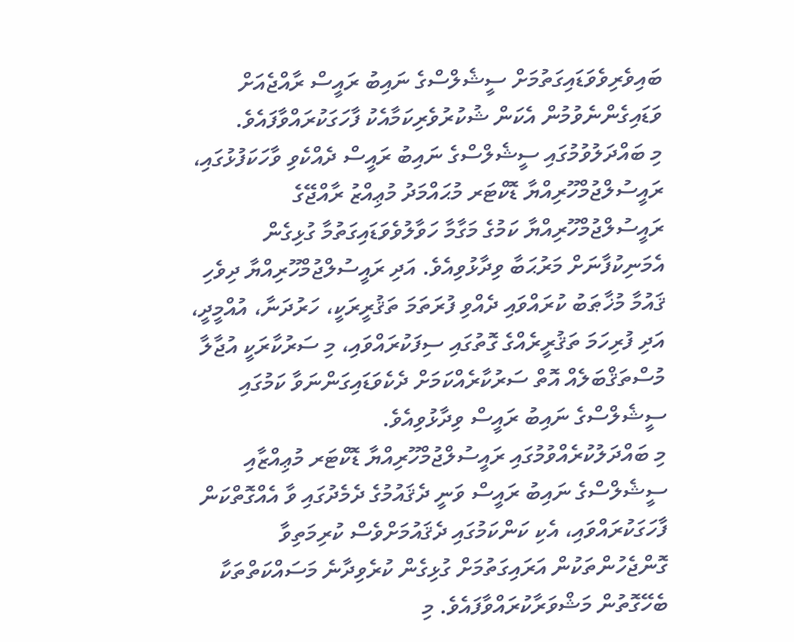ބައިވެރިވެވަޑައިގަތުމަށް ސީޝެލްސްގެ ނައިބު ރައީސް ރާއްޖެއަށް ވަޑައިގެންނެވުމުން އެކަން ޝުކުރުވެރިކަމާއެކު ފާހަގަކުރައްވާފައެވެ.
މި ބައްދަލުވުމުގައި ސީޝެލްސްގެ ނައިބު ރައީސް ދެއްކެވި ވާހަކަފުޅުގައި، ރައީސުލްޖުމްހޫރިއްޔާ ޑޮކްޓަރ މުޙައްމަދު މުޢިއްޒު ރާއްޖޭގެ ރައީސުލްޖުމްހޫރިއްޔާ ކަމުގެ މަގާމާ ހަވާލުވެވަޑައިގަތުމާ ގުޅިގެން އެމަނިކުފާނަށް މަރުޙަބާ ވިދާޅުވިއެވެ. އަދި ރައީސުލްޖުމްހޫރިއްޔާ ދިވެހި ޤައުމާ މުޚާޠަބު ކުރައްވައި ދެއްވި ފުރަތަމަ ތަޤުރީރަކީ، ހަރުދަނާ، އުއްމީދީ، އަދި ފުރިހަމަ ތަޤުރީރެއްގެ ގޮތުގައި ސިފަކުރައްވައި، މި ސަރުކާރަކީ އުޖާލާ މުސްތަޤްބަލެއް އޮތް ސަރުކާރެއްކަމަށް ދެކެވަޑައިގަންނަވާ ކަމުގައި ސީޝެލްސްގެ ނައިބު ރައީސް ވިދާޅުވިއެވެ.
މި ބައްދަލުކުރެއްވުމުގައި ރައީސުލްޖުމްހޫރިއްޔާ ޑޮކްޓަރ މުޢިއްޒާއި ސީޝެލްސްގެ ނައިބު ރައީސް ވަނީ ދެޤައުމުގެ ދެމެދުގައި ވާ އެއްގޮތްކަން ފާހަގަކުރައްވައި، އެކި ކަންކަމުގައި ދެޤައުމަށްވެސް ކުރިމަތިވާ ގޮންޖެހުންތަކުން އަރައިގަތުމަށް ގުޅިގެން ކުރެވިދާނެ މަސައްކަތްތަކާ ބެހޭގޮތުން މަޝްވަރާކުރައްވާފައެވެ. މި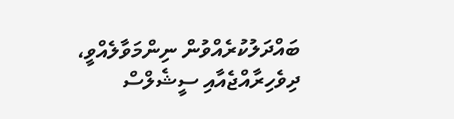ބައްދަލުކުރެއްވުން ނިންމަވާލެއްވީ، ދިވެހިރާއްޖެއާއި ސީޝެލްސް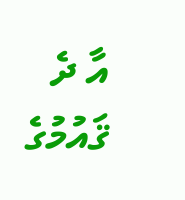އާ ދެ ޤައުމުގެ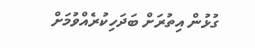ގުޅުން އިތުރަށް ބަދަހިކުރެއްވުމަށް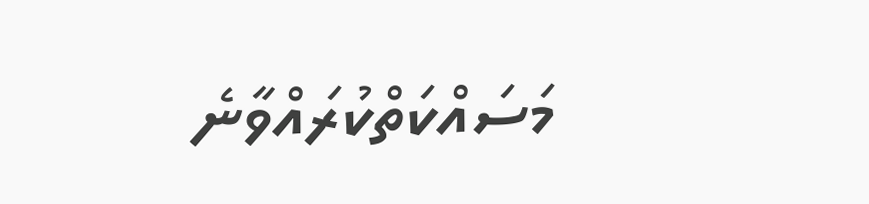މަސައްކަތްކުރައްވާނެ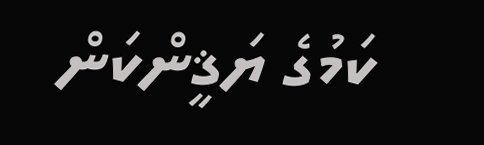ކަމުގެ ޔަޤީންކަން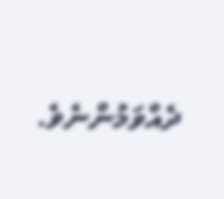ދެއްވަމުންނެވެ.